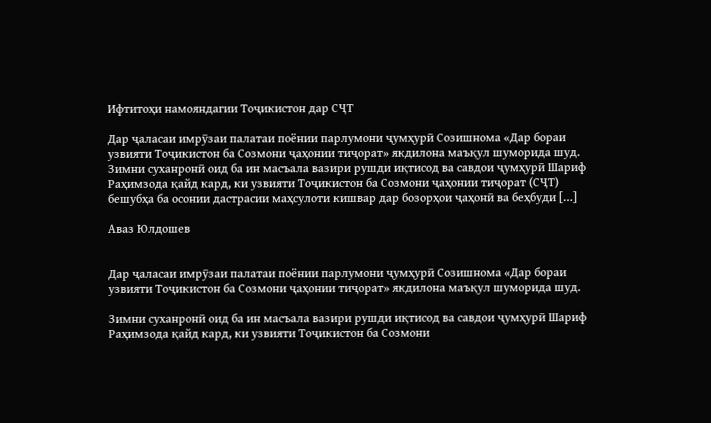Ифтитоҳи намояндагии Тоҷикистон дар СҶТ

Дар ҷаласаи имрӯзаи палатаи поёнии парлумони ҷумҳурӣ Созишнома «Дар бораи узвияти Тоҷикистон ба Созмони ҷаҳонии тиҷорат» якдилона маъқул шуморида шуд. Зимни суханронӣ оид ба ин масъала вазири рушди иқтисод ва савдои ҷумҳурӣ Шариф Раҳимзода қайд кард, ки узвияти Тоҷикистон ба Созмони ҷаҳонии тиҷорат (СҶТ) бешубҳа ба осонии дастрасии маҳсулоти кишвар дар бозорҳои ҷаҳонӣ ва беҳбуди […]

Аваз Юлдошев


Дар ҷаласаи имрӯзаи палатаи поёнии парлумони ҷумҳурӣ Созишнома «Дар бораи узвияти Тоҷикистон ба Созмони ҷаҳонии тиҷорат» якдилона маъқул шуморида шуд.

Зимни суханронӣ оид ба ин масъала вазири рушди иқтисод ва савдои ҷумҳурӣ Шариф Раҳимзода қайд кард, ки узвияти Тоҷикистон ба Созмони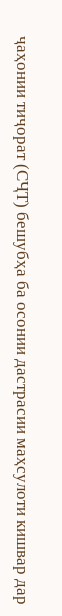ҷаҳонии тиҷорат (СҶТ) бешубҳа ба осонии дастрасии маҳсулоти кишвар дар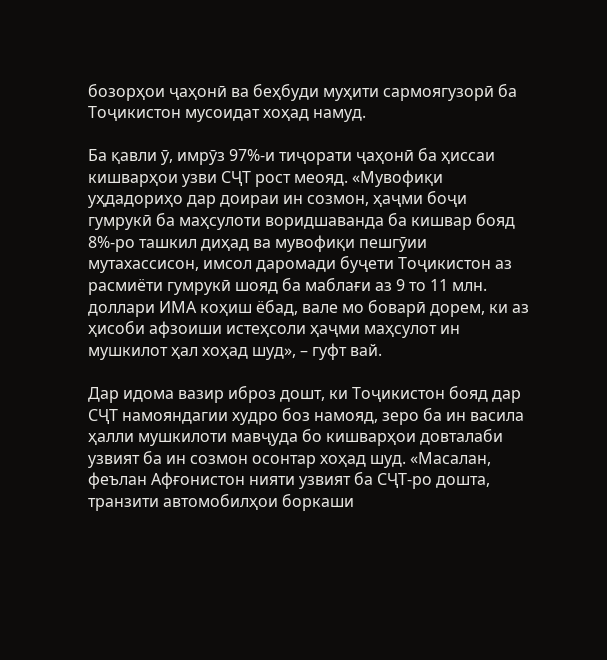бозорҳои ҷаҳонӣ ва беҳбуди муҳити сармоягузорӣ ба Тоҷикистон мусоидат хоҳад намуд.

Ба қавли ӯ, имрӯз 97%-и тиҷорати ҷаҳонӣ ба ҳиссаи кишварҳои узви СҶТ рост меояд. «Мувофиқи уҳдадориҳо дар доираи ин созмон, ҳаҷми боҷи гумрукӣ ба маҳсулоти воридшаванда ба кишвар бояд 8%-ро ташкил диҳад ва мувофиқи пешгӯии мутахассисон, имсол даромади буҷети Тоҷикистон аз расмиёти гумрукӣ шояд ба маблағи аз 9 то 11 млн. доллари ИМА коҳиш ёбад, вале мо боварӣ дорем, ки аз ҳисоби афзоиши истеҳсоли ҳаҷми маҳсулот ин мушкилот ҳал хоҳад шуд», – гуфт вай.

Дар идома вазир иброз дошт, ки Тоҷикистон бояд дар СҶТ намояндагии худро боз намояд, зеро ба ин васила ҳалли мушкилоти мавҷуда бо кишварҳои довталаби узвият ба ин созмон осонтар хоҳад шуд. «Масалан, феълан Афғонистон нияти узвият ба СҶТ-ро дошта, транзити автомобилҳои боркаши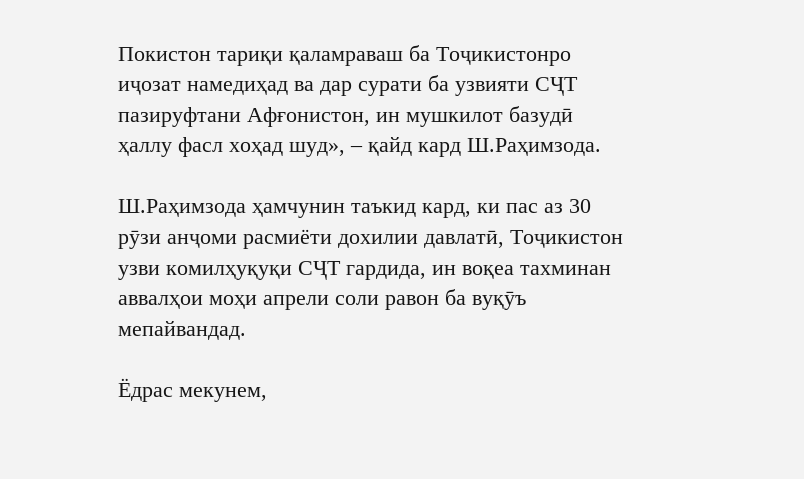Покистон тариқи қаламраваш ба Тоҷикистонро иҷозат намедиҳад ва дар сурати ба узвияти СҶТ пазируфтани Афғонистон, ин мушкилот базудӣ ҳаллу фасл хоҳад шуд», – қайд кард Ш.Раҳимзода.

Ш.Раҳимзода ҳамчунин таъкид кард, ки пас аз 30 рӯзи анҷоми расмиёти дохилии давлатӣ, Тоҷикистон узви комилҳуқуқи СҶТ гардида, ин воқеа тахминан аввалҳои моҳи апрели соли равон ба вуқӯъ мепайвандад.

Ёдрас мекунем,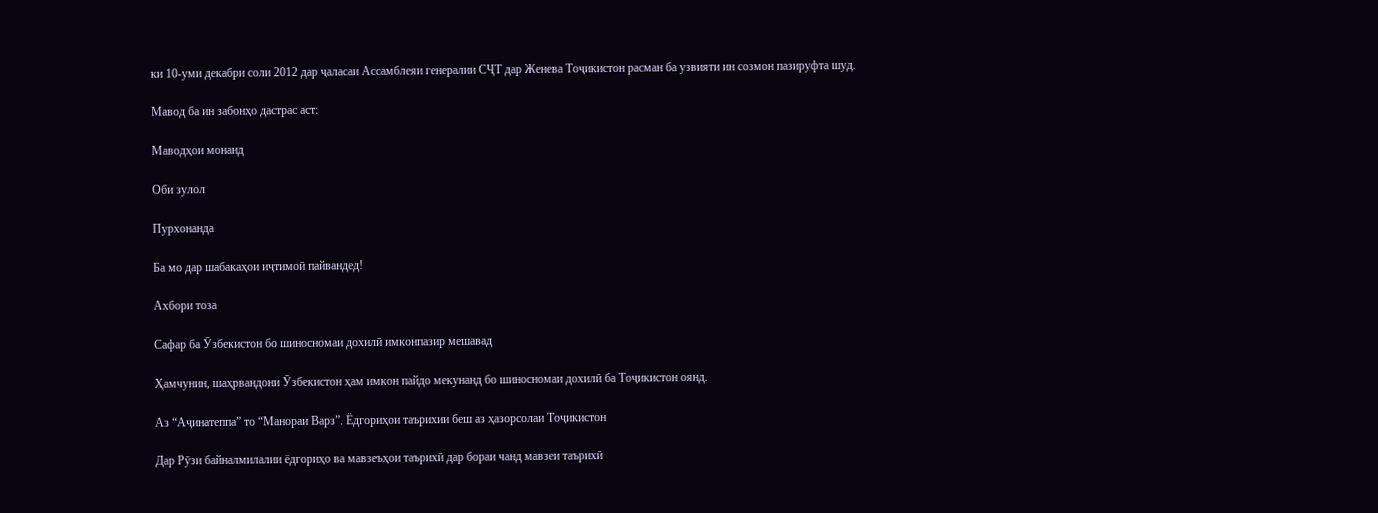ки 10-уми декабри соли 2012 дар ҷаласаи Ассамблеяи генералии СҶТ дар Женева Тоҷикистон расман ба узвияти ин созмон пазируфта шуд.

Мавод ба ин забонҳо дастрас аст:

Маводҳои монанд

Оби зулол

Пурхонанда

Ба мо дар шабакаҳои иҷтимоӣ пайвандед!

Ахбори тоза

Сафар ба Ӯзбекистон бо шиносномаи дохилӣ имконпазир мешавад

Ҳамчунин, шаҳрвандони Ӯзбекистон ҳам имкон пайдо мекунанд бо шиносномаи дохилӣ ба Тоҷикистон оянд.

Аз “Аҷинатеппа” то “Манораи Варз”. Ёдгориҳои таърихии беш аз ҳазорсолаи Тоҷикистон

Дар Рӯзи байналмилалии ёдгориҳо ва мавзеъҳои таърихӣ дар бораи чанд мавзеи таърихӣ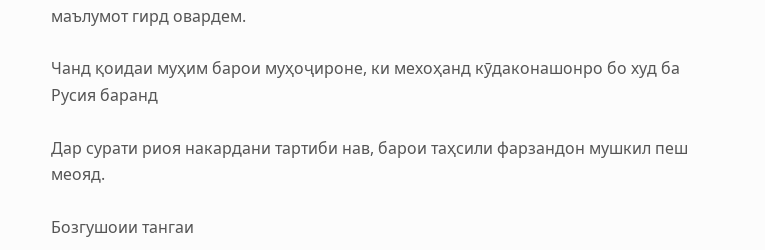маълумот гирд овардем.

Чанд қоидаи муҳим барои муҳоҷироне, ки мехоҳанд кӯдаконашонро бо худ ба Русия баранд

Дар сурати риоя накардани тартиби нав, барои таҳсили фарзандон мушкил пеш меояд.

Бозгушоии тангаи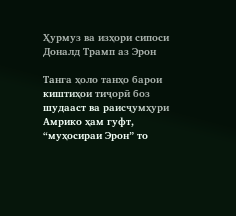Ҳурмуз ва изҳори сипоси Доналд Трамп аз Эрон

Танга ҳоло танҳо барои киштиҳои тиҷорӣ боз шудааст ва раисҷумҳури Амрико ҳам гуфт, “муҳосираи Эрон” то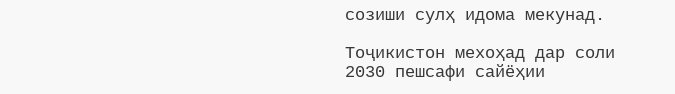созиши сулҳ идома мекунад.

Тоҷикистон мехоҳад дар соли 2030 пешсафи сайёҳии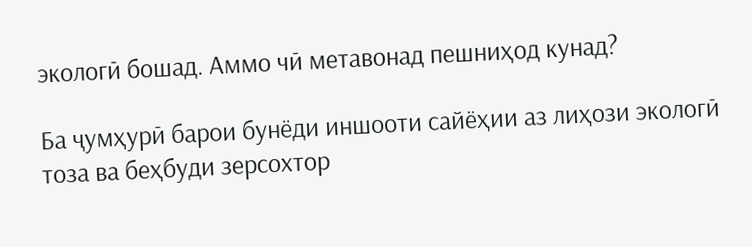экологӣ бошад. Аммо чӣ метавонад пешниҳод кунад?

Ба ҷумҳурӣ барои бунёди иншооти сайёҳии аз лиҳози экологӣ тоза ва беҳбуди зерсохтор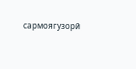сармоягузорӣ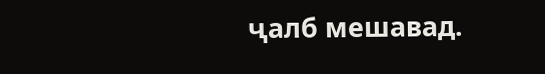ҷалб мешавад.